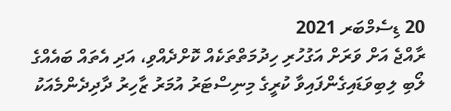20 ޑިސެމްބަރ 2021
ރާއްޖެ އަށް ވަރަށް އަގުހުރި ހިދުމަތްތަކެއް ކޮށްދެއްވި، އަދި އެތައް ބައެއްގެ ލޯބި ލިބިވަޑައިގެންފައިވާ ކުރީގެ މިނިސްޓަރު އުމަރު ޒާހިރު ދާދިދެންމެއަކު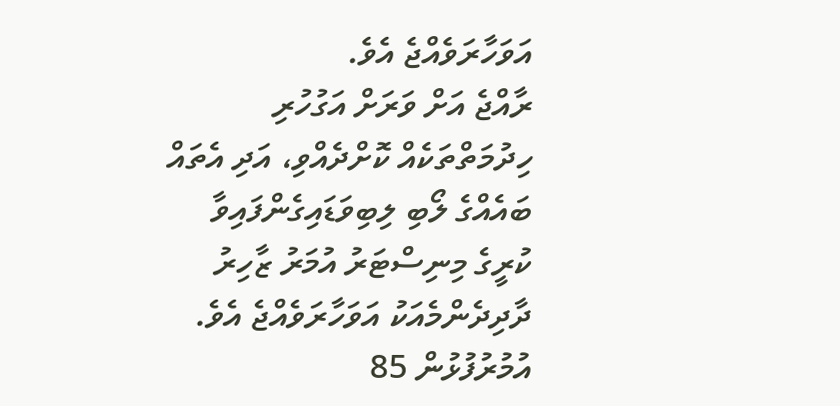އަވަހާރަވެއްޖެ އެވެ.
ރާއްޖެ އަށް ވަރަށް އަގުހުރި ހިދުމަތްތަކެއް ކޮށްދެއްވި، އަދި އެތައް ބައެއްގެ ލޯބި ލިބިވަޑައިގެންފައިވާ ކުރީގެ މިނިސްޓަރު އުމަރު ޒާހިރު ދާދިދެންމެއަކު އަވަހާރަވެއްޖެ އެވެ.
އުމުރުފުޅުން 85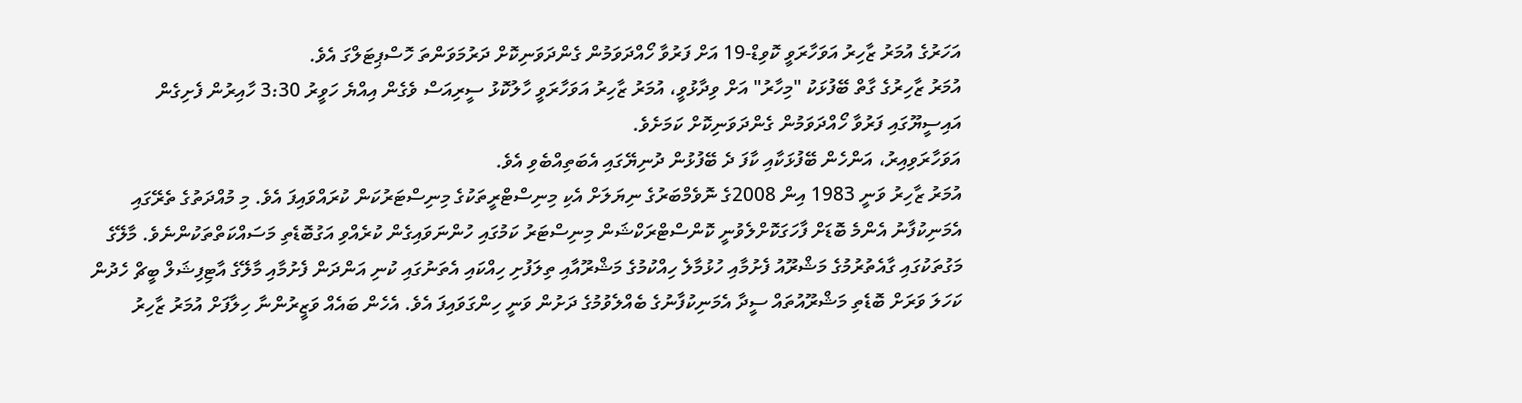އަހަރުގެ އުމަރު ޒާހިރު އަވަހާރަވީ ކޮވިޑް-19 އަށް ފަރުވާ ހޯއްދަވަމުން ގެންދަވަނިކޮށް ދަރުމަވަންތަ ހޮސްޕިޓަލްގަ އެވެ.
އުމަރު ޒާހިރުގެ ގާތް ބޭފުޅަކު "މިހާރު" އަށް ވިދާޅުވީ، އުމަރު ޒާހިރު އަވަހާރަވީ ހާލުކޮޅު ސީރިއަސް ވެގެން އިއްޔެ ހަވީރު 3:30 ހާއިރުން ފެށިގެން އައިސީޔޫގައި ފަރުވާ ހޯއްދަވަމުން ގެންދަވަނިކޮށް ކަމަށެވެ.
އަވަހާރަވިއިރު، އަންހެން ބޭފުޅަކާއި ކާފަ ދެ ބޭފުޅުން ދުނިޔޭގައި އެބަތިއްބެވި އެވެ.
އުމަރު ޒާހިރު ވަނީ 1983 އިން 2008ގެ ނޮވެމްބަރުގެ ނިޔަލަށް އެކި މިނިސްޓްރީތަކުގެ މިނިސްޓަރުކަން ކުރައްވައިފަ އެވެ. މި މުއްދަތުގެ ތެރޭގައި އެމަނިކުފާނު އެންމެ ބޮޑަށް ފާހަގަކޮށްލެވުނީ ކޮންސްޓްރަކްޝަން މިނިސްޓަރު ކަމުގައި ހުންނަވައިގެން ކުރެއްވި އަގުބޮޑެތި މަސައްކަތްތަކުންނެވެ. މާލޭގެ މަގުތަކުގައި ގާއެތުރުމުގެ މަޝްރޫއު ފެށުމާއި ހުޅުމާލެ ހިއްކުމުގެ މަޝްރޫއާއި ތިލަފުށި ހިއްކައި އެތަނުގައި ކުނި އަންދަން ފެށުމާއި މާލޭގެ އާޓިފިޝަލް ބީޗް ހެދުން ކަހަލަ ވަރަށް ބޮޑެތި މަޝްރޫއުތައް ސީދާ އެމަނިކުފާނުގެ ބެއްލެވުމުގެ ދަށުން ވަނީ ހިންގަވައިފަ އެވެ. އެހެން ބައެއް ވަޒީރުންނާ ހިލާފަށް އުމަރު ޒާހިރު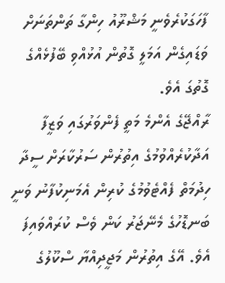ފާހަގަކުރެވެނީ މަޝްރޫއު ހިންގާ ތަންތަނަށް ވަޑައިގެން އަމަލީ ގޮތުން އުޅުއްވި ބޭފުޅެއްގެ ގޮތުގަ އެވެ.
ރާއްޖޭގެ އެންމެ މަތީ ފެންވަރުގައި ވަޒީފާ އަދާކުރެއްވުމުގެ އިތުރުން ސަރުކާރަށް ސީދާ ހިދުމަތް ފެއްޓެވުމުގެ ކުރިން އެމަނިކުފާނު ވަނީ ބަނޑޮހުގެ މެނޭޖަރު ކަން ވެސް ކުރައްވައިފަ އެވެ. އޭގެ އިތުރުން މަޖީދިއްޔާ ސްކޫލުގެ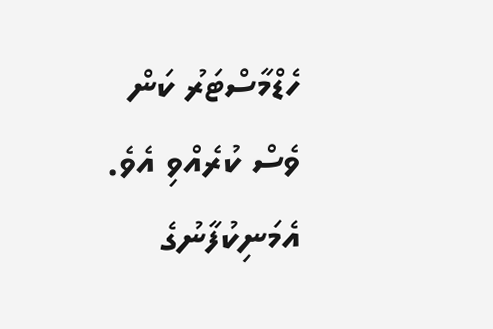ހެޑްމާސްޓަރު ކަން ވެސް ކުރެއްވި އެވެ. އެމަނިކުފާނުގެ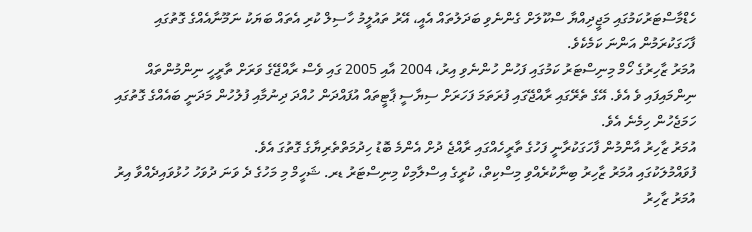ހެޑްމާސްޓަރުކަމުގައި މަޖީދިއްޔާ ސްކޫލަށް ގެންނެވި ބަދަލުތައް އެއީ، އޭރު ތައުލީމު ހާސިލް ކުރި އެތައް ބަޔަކު ނަމޫނާއެއްގެ ގޮތުގައި ފާހަގަކުރަމުން އަންނަ ކަމެކެވެ.
އުމަރު ޒާހިރުގެ ހޯމް މިނިސްޓަރު ކަމުގައި ފަހުން ހުންނެވި އިރު، 2004 އާއި 2005 ގައި ވެސް ރާއްޖޭގެ ވަރަށް ތާރީހީ ނިންމުންތައް ނިންމައިފައި ވެ އެވެ. އޭގެ ތެރޭގައި ރާއްޖޭގައި ފުރަތަމަ ފަހަރަށް ސިޔާސީ ޕާޓީތައް އުފައްދަން ހުއްދަ ދިނުމާއި ފުލުހުން މަދަނީ ބައެއްގެ ގޮތުގައި ހަމަޖެހުން ހިމެނެ އެވެ.
އުމަރު ޒާހިރު އާންމުން ފާހަގަކުރާނީ ފަހުގެ ތާރީހެއްގައި ރާއްޖެ ދުށް އެންމެ ބޮޑު ހިދުމަތްތެރިޔާގެ ގޮތުގަ އެވެ.
ފުވައްމުލަކުގައި އުމަރު ޒާހިރު ބިނާކުރެއްވި މިސްކިތް، ކުރީގެ އިސްލާމިކް މިނިސްޓަރު ޑރ. ޝަހީމް މި މަހުގެ ދެ ވަނަ ދުވަހު ހުޅުވައިދެއްވާ އިރު އުމަރު ޒާހިރު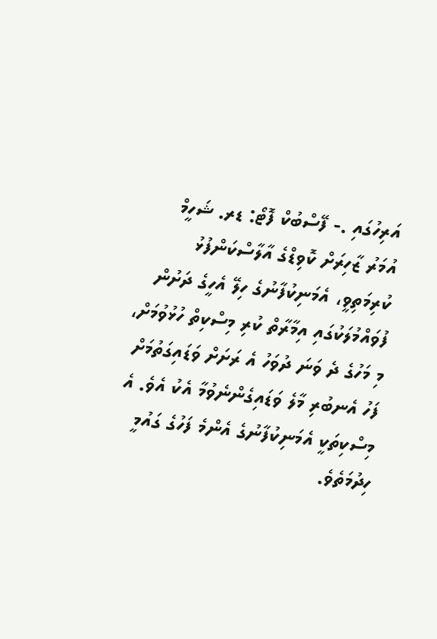އަރިހުގައި .- ފޭސްބުކް ފޮޓޯ: ޑރ. ޝަހީމް
އުމަރު ޒާހިރަށް ކޮވިޑްގެ އާލާސްކަންފުޅު ކުރިމަތިވީ، އެމަނިކުފާނުގެ ހިލޭ އެހީގެ ދަށުން ފުވައްމުލަކުގައި އިމާރާތް ކުރި މިސްކިތް ހުޅުވުމަށް، މި މަހުގެ ދެ ވަނަ ދުވަހު އެ ރަށަށް ވަޑައިގަތުމަށް ފަހު އެނބުރި މާލެ ވަޑައިގެންނެވުމާ އެކު އެވެ. އެ މިސްކިތަކީ އެމަނިކުފާނުގެ އެންމެ ފަހުގެ ގައުމީ ހިދުމަތެވެ.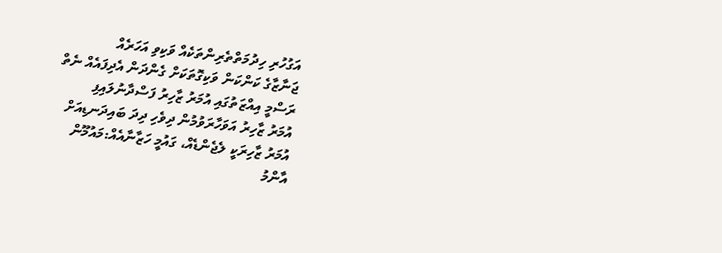އަގުހުރި ހިދުމަތްތެރިންތަކެއް ވަކިވި އަހަރެއް
ޖަނާޒާގެ ކަންކަން ވަކިގޮތަކަށް ގެންދަން އެދިފައެއް ނެތް
ރަސްމީ އިއްޒަތުގައި އުމަރު ޒާހިރު ފަސްދާނުލައިފި
އުމަރު ޒާހިރު އަވަހާރަވުމުން ދިވެހި ދިދަ ބައިދަނޑިއަށް
އުމަރު ޒާހިރަކީ ލެޖެންޑެއް، ގައުމީ ހަޒާނާއެއް:މައުމޫން
އާންމު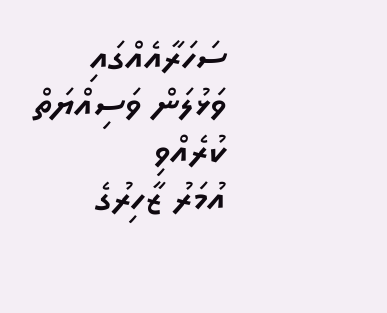ސަހަރާއެއްގައި ވަޅުލަން ވަސިއްޔަތް ކުރެއްވި
އުމަރު ޒާހިރުގެ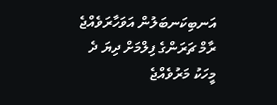އަނބިކަނބަލުން އަވަހާރަވެއްޖެ
ރާމް ޗަރަންގެ ފިލްމަށް ދިޔަ ދެ މީހަކު މަރުވެއްޖެ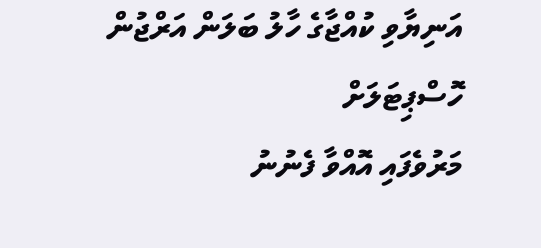އަނިޔާވި ކުއްޖާގެ ހާލު ބަލަން އަރްޖުން ހޮސްޕިޓަލަށް
މަރުވެފައި އޮއްވާ ފެނުނު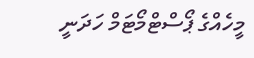މީހެއްގެ ޕޯސްޓްމޯޓަމް ހަދަނީ